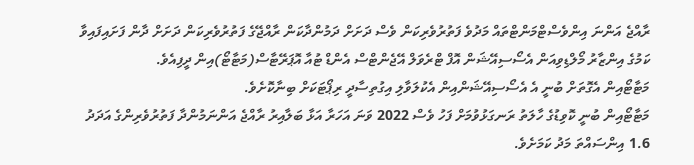ރާއްޖެ އަންނަ އިންވެސްޓްމަންޓްތައް މަދުވެ ފަތުރުވެރިކަން ވެސް ދަށަށް ދަމުންދާކަން ރާއްޖޭގެ ފަތުރުވެރިކަން ދަށަށް ދާން ފަށައިފައިވާ ކަމުގެ އިންޒާރު މޯލްޑިވިއަން އެސޯސިއޭޝަން އޮފް ޓްރެވަލް އޭޖެންޓްސް އެންޑް ޓުއާ އޮޕަރޭޓާސް(މަޓާޓޯ)އިން ދީފިއެވެ.
މަޓާޓޯއިން އެގޮތަށް ބުނީ އެ އެސޯސިއޭޝަންއިން އެކުލަވާލި އިގުތިސާދީ ރިޕޯޓަކަށް ބިނާކޮށެވެ.
މަޓާޓޯއިން ބުނީ ކޮވިޑުގެ ހާލަތު ރަނގަޅުވުމަށް ފަހު ވެސް 2022 ވަނަ އަހަރާ އަޅާ ބަލާއިރު ރާއްޖެ އަންނަމުންދާ ފަތުރުވެރިންގެ އަދަދު 1.6 އިންސައްތަ މަދު ކަމަށެވެ.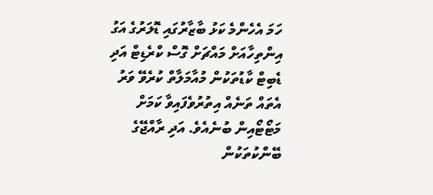ހަމަ އެހެންމެ ކަޅު ބާޒާރުގައި ޑޮލަރުގެ އަގު އިންތިހާއަށް މައްޗަށް ގޮސް ކްރެޑިޓް އަދި ޑެބިޓް ކާޑުތަކުން މުއާމަލާތް ކުރެވޭ ވަރު އެތައް ތަނެއް އިތުރުވެފައިވާ ކަމަށް މަޓޯޓޯއިން ބުނެއެވެ. އަދި ރާއްޖޭގެ ބޭންކުތަކުން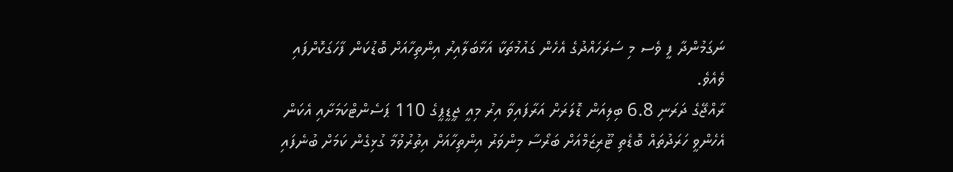ނަގަމުންދާ ފީ ވެސ މި ސަރަހައްދުގެ އެހެން ގައުމުތަކާ އަޅާބަލާއިރު އިންތިހާއަށް ބޮޑުކަން ފާހަގަކޮށްފައި ވެއެވެ.
ރާއްޖޭގެ ދަރަނި 6.8 ބިލިއަން ޑޮލަރަށް އަރާފައިވާ އިރު މިއީ ޖީޑީޕީގެ 110 ޕަސެންޓްކަމަށާއި އެކަން އެހެންވީ ހަރަދުތައް ބޮޑެތި ޓޫރިޒަމްއަށް ބަރޯސާ މިންވަރު އިންތިހާއަށް އިތުރުވުމާ ގުޅިގެން ކަމަށް ބުނެފައި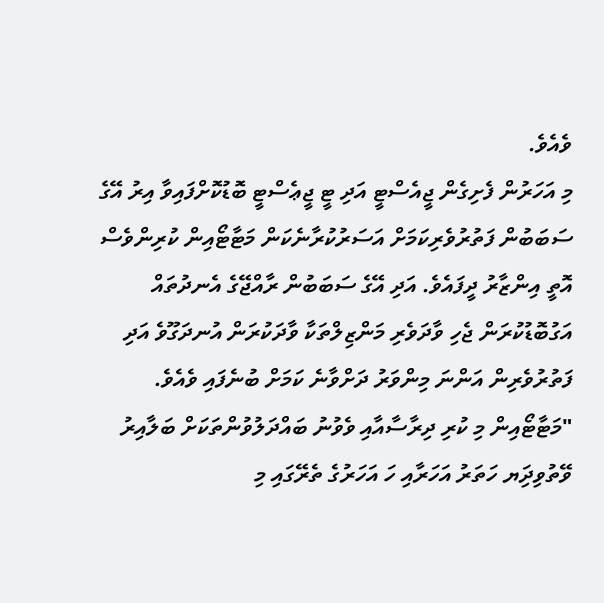ވެއެވެ.
މި އަހަރުން ފެށިގެން ޖީއެސްޓީ އަދި ޓީ ޖީޢެސްޓީ ބޮޑުކޮށްފައިވާ އިރު އޭގެ ސަބަބުން ފަތުރުވެރިކަމަށް އަސަރުކުރާނެކަން މަޓާޓޯއިން ކުރިންވެސް އޮތީ އިންޒާރު ދީފައެވެ. އަދި އޭގެ ސަބަބުން ރާއްޖޭގެ އެނދުތައް އަގުބޮޑުކުރަން ޖެހި ވާދަވެރި މަންޒިލްތަކާ ވާދަކުރަން އުނދަގޫވެ އަދި ފަތުރުވެރިން އަންނަ މިންވަރު ދަށްވާނެ ކަމަށް ބުނެފައި ވެއެވެ.
"މަޓާޓޯއިން މި ކުރި ދިރާސާއާއި ވެވުނު ބައްދަލުވުންތަކަށް ބަލާއިރު ވޭތުވިދިަޔ ހަތަރު އަހަރާއި ހަ އަހަރުގެ ތެރޭގައި މި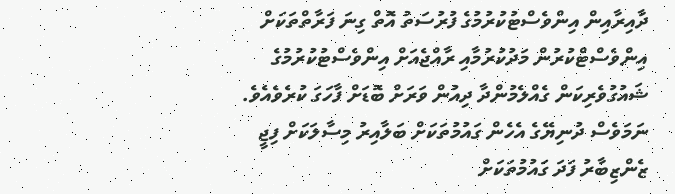ދާއިރާއިން އިންވެސްޓުކުރުމުގެ ފުރުސަތު އޮތް ގިނަ ފަރާތްތަކަށް އިންވެސްޓްކުރުން މަދުކުރުމާއި ރާއްޖެއަށް އިންވެސްޓުކުރުމުގެ ޝައުގުވެރިކަން ގެއްލެމުންދާ ދިއުން ވަރަށް ބޮޑަށް ފާހަގަ ކުރެވެއެވެ. ނަމަވެސް ދުނިޔޭގެ އެހެން ގައުމުތަކަށް ބަލާއިރު މިސާލަކަށް ފިޖީ ޒެންޒިބާރު ފަދަ ގައުމުތަކަށް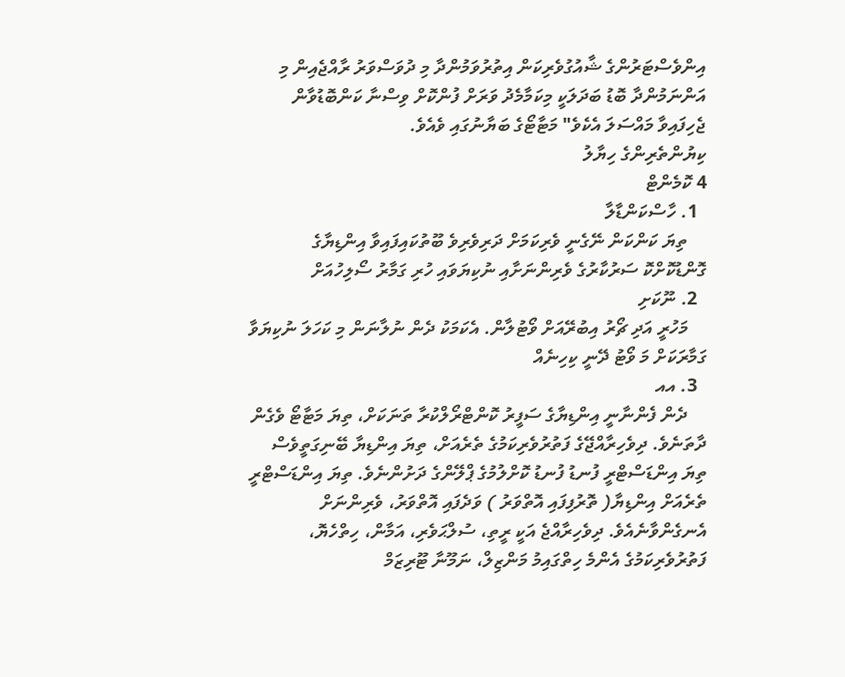އިންވެސްޓަރުންގެ ޝާއުގުވެރިކަން އިތުރުވަމުންދާ މި ދުވަސްވަރު ރާއްޖެއިން މި އަންނަމުންދާ ބޮޑު ބަދަލަކީ މިކަމާމެދު ވަރަށް ފުންކޮށް ވިސްނާ ކަންބޮޑުވާން ޖެހިފައިވާ މައްސަލަ އެކެވެ" މަޓާޓޯގެ ބަޔާނުގައި ވެއެވެ.
ކިޔުންތެރިންގެ ހިޔާލު
4 ކޮމެންޓް
  1. ހާސްކަންޑާލާ
    ތިޔަ ކަންކަން ނޭގެނީ ވެރިކަމަށް ދަރިވެރިވެ ބޫތުކައިފައިވާ އިންޑިޔާގެ ގޮންޑުކޮށްކޮ ސަރުކާރުގެ ވެރިންނަށާއި ނުކިޔަވައި ހުރި ގަމާރު ސޯލިހުއަށް
  2. ނޫކަށި
    މަހުރީ އަދި ޗޯރު އިބުރޭއަށް ވޯޓުލާން. އެކަމަކު ދެން ނުލާނަން މި ކަހަލަ ނުކިޔަވާ ގަމާރަކަށް މަ ވޯޓު ދޭނީ ކިހިނެއް
  3. އއ
    ދެން ފެންނާނީ އިންޑިޔާގެ ސަފީރު ކޮންޓްރޯލްކުރާ ތަނަކަށް، ތިޔަ މަޓާޓޯ ވެގެން ދާތަނެވެ. ދިވެހިރާއްޖޭގެ ފަތުރުވެރިކަމުގެ ތެރެއަށް، ތިޔަ އިންޑިޔާ ބޭނިގަތީވެސް ތިޔަ އިންޑަސްޓްރީ ފުނޑު ފުނޑު ކޮށްލުމުގެ ޕްލޭންގެ ދަށުންނެވެ. ތިޔަ އިންޑަސްޓްރީ ތެރެއަށް އިންޑިޔާ( ތޮރުފިފައި އޮތްވަރު ) ވަދެފައި އޮތްވަރު، ވެރިންނަށް އެނގެންވާނެއެވެ. ދިވެހިރާއްޖެ އަކީ ރީތި، ސުލްޙަވެރި، އަމާން، ހިތްހެޔޮ، ފަތުރުވެރިކަމުގެ އެންމެ ހިތްގައިމު މަންޒިލް، ނަމޫނާ ޓޫރިޒަމް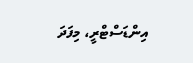އިންޑަސްޓްރީ، މިފަދަ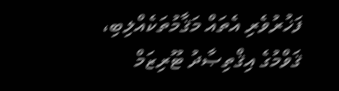ފަޚުރުވެރި އެތައް މަޤާމުތަކެއްލިބި، ޤަވްމުގެ އިޤްތިޞާދު ޓޫރިޒަމް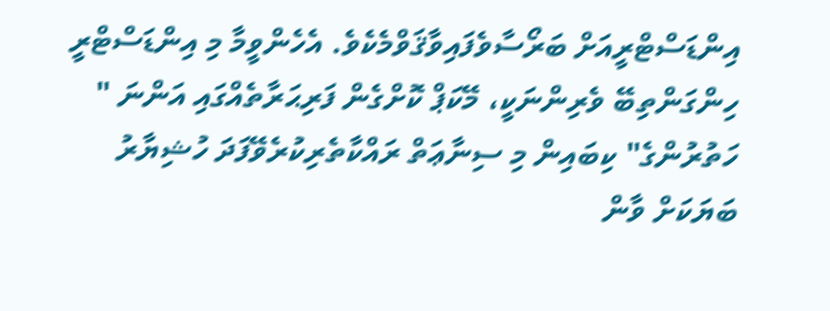އިންޑަސްޓްރީއަށް ބަރޯސާވެފައިވާޤަވްމެކެވެ. އެހެންވީމާ މި އިންޑަސްޓްރީ ހިންގަންތިބޭ ވެރިންނަކީ، މޭކަޕް ކޮށްގެން ފަރިޙަރާތެއްގައި އަންނަ " ހަތުރުންގެ" ކިބައިން މި ސިނާޢަތް ރައްކާތެރިކުރެވޭފަދަ ހުޝިޔާރު ބަޔަކަށް ވާން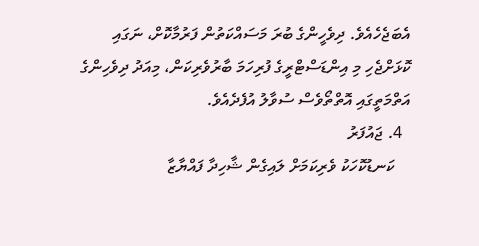އެބަޖެހެއެވެ. ދިވެހީންގެ ބުރަ މަސައްކަތުން ފަރުމާކޮށް، ނަގައި ކޮޅަށްޖެހި މި އިންޑަސްޓްރީގެ ފުރިހަމަ ބާރުވެރިކަން، މިއަދު ދިވެހިންގެ އަތްމަތީގައި އޮތްތޯވެސް ސުވާލު އުފެދެއެވެ.
  4. ޖައުފަރު
    ކަނޑުކޮހަކު ވެރިކަމަށް ލައިގެން ޝާހިދާ ފައްޔާޒާ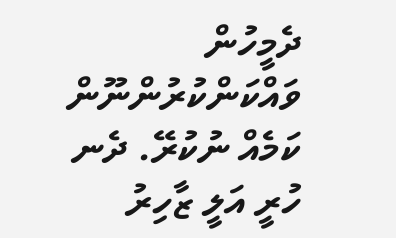ދެމީހުން ވައްކަންކުރުންނޫން ކަމެއް ނުކުރޭ. ދެނ ހުރީ އަލީ ޒާހިރު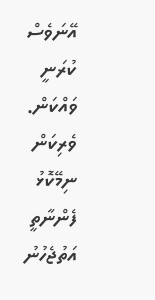އޭނަވެސް ކުރަނީ ވައްކަން. ވެރިކަން ނިމޭކޮޅު ފެންނާތީ އަތުޖެހުނު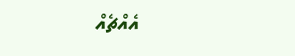އެއްޗެއް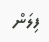ފިލަން